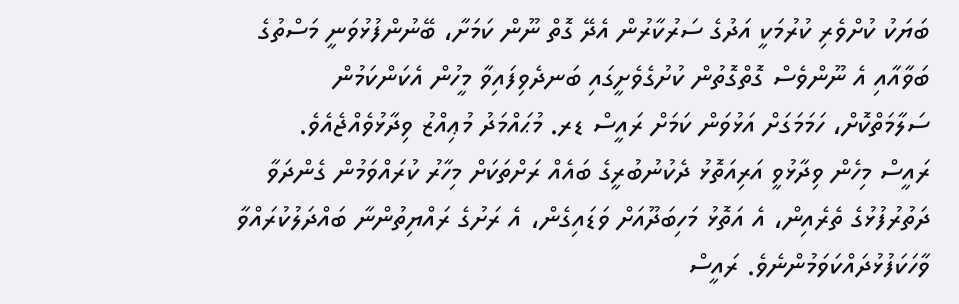ބަޔަކު ކުށްވެރި ކުރުމަކީ އަދުގެ ސަރުކާރުން އެދޭ ގޮތް ނޫން ކަމަށާ، ބޭނުންފުޅުވަނީ މަސްތުގެ ބަވާއާއި އެ ނޫންވެސް ގޮތްގޮތުން ކުށުގެވެށީގައި ބަނދެވިފައިވާ މީހުން އެކަންކަމުން ސަލާމަތްކޮށް، ހަމަމަގަށް އަޅުވަން ކަމަށް ރައީސް ޑރ. މުޙައްމަދު މުޢިއްޒު ވިދާޅުވެއްޖެއެވެ.
ރައީސް މިހެން ވިދާޅުވީ އަރިއަތޮޅު ދެކުނުބުރީގެ ބައެއް ރަށްތަކަށް މިހާރު ކުރައްވަމުން ގެންދަވާ ދަތުރުފުޅުގެ ތެރެއިން، އެ އަތޮޅު މަހިބަދޫއަށް ވަޑައިގެން، އެ ރަށުގެ ރައްޔިތުންނާ ބައްދަލުކުރައްވާ ވާހަކަފުޅުދައްކަވަމުންނެވެ. ރައީސް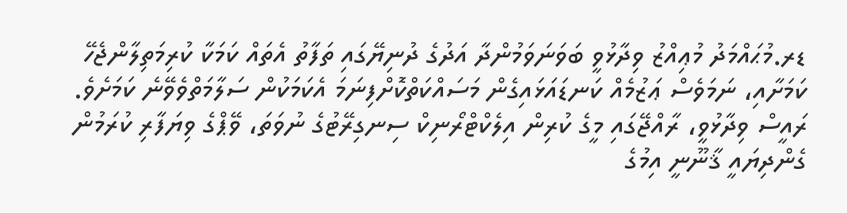ޑރ.މުޙައްމަދު މުޢިއްޒު ވިދާޅުވީ ބަވަނަވަމުންދާ އަދުގެ ދުނިޔޭގައި ތަފާތު އެތައް ކަމަކާ ކުރިމަތިލާންޖެހޭ ކަމަށާއި، ނަމަވެސް ޢަޒުމެއް ކަނޑައަޅައިގެން މަސައްކަތްކޮށްފިނަމަ އެކަމަކުން ސަލާމަތްވެވޭނެ ކަމަށެވެ.
ރައީސް ވިދާޅުވީ، ރާއްޖޭގައި މީގެ ކުރިން އިލެކްޓްރޯނިކް ސިނގިރޭޓުގެ ނުވަތަ، ވޭޕްގެ ވިޔަފާރި ކުރަމުން ގެންދިޔައީ ޤާނޫނީ އިމުގެ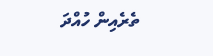ތެރެއިން ހުއްދަ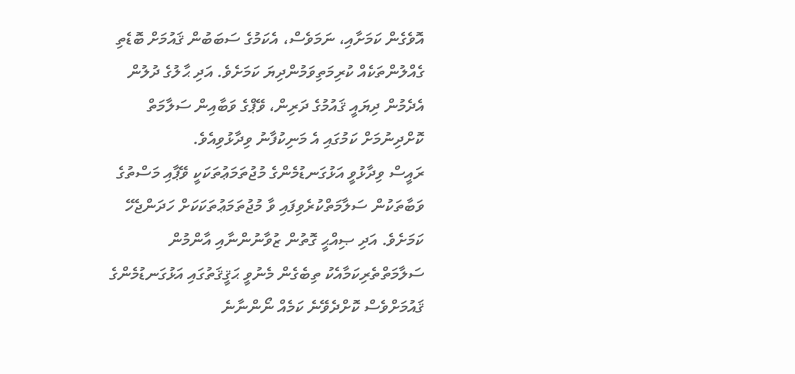އޮވެގެން ކަމަށާއި، ނަމަވެސް، އެކަމުގެ ސަބަބުން ޤައުމަށް ބޮޑެތި ގެއްލުންތަކެއް ކުރިމަތިވަމުންދިޔަ ކަމަށެވެ. އަދި ޙާލުގެ ދުލުން އެދެމުން ދިޔައީ ޤައުމުގެ ދަރިން، ވޭޕްގެ ވަބާއިން ސަލާމަތް ކޮށްދިނުމަށް ކަމުގައި އެ މަނިކުފާނު ވިދާޅުވިއެވެ.
ރައީސް ވިދާޅުވީ އަޅުގަނޑުމެންގެ މުޖުތަމަޢުތަކަކީ ވޭޕާއި މަސްތުގެ ވަބާތަކުން ސަލާމަތްކުރެވިފައި ވާ މުޖުތަމަޢުތަކަކަށް ހަދަންޖެހޭ ކަމަށެވެ. އަދި ޞިއްޙީ ގޮތުން ޒުވާނުންނާއި އާންމުން ސަލާމަތްތެރިކަމާއެކު ތިބެގެން މެނުވީ ޙަޤީޤަތުގައި އަޅުގަނޑުމެންގެ ޤައުމަށްވެސް ކޮށްދެވޭނެ ކަމެއް ނޯންނާނެ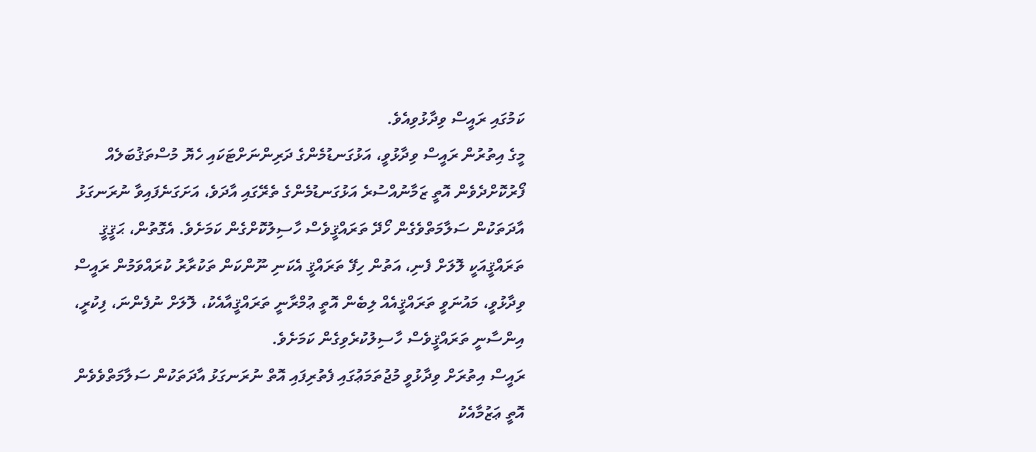ކަމުގައި ރައީސް ވިދާޅުވިއެވެ.
މީގެ އިތުރުން ރައީސް ވިދާޅުވީ، އަޅުގަނޑުމެންގެ ދަރިންނަށްޓަކައި ހެޔޮ މުސްތަޤުބަލެއް ފޯރުކޮށްދެވެން އޮތީ ޒަމާނުއްސުރެ އަޅުގަނޑުމެންގެ ތެރޭގައި އާދަވެ، އަށަގަނެފައިވާ ނުރަނގަޅު އާދަތަކުން ސަލާމަތްވެގެން ހޯދޭ ތަރައްޤީވެސް ހާސިލުކޮށްގެން ކަމަށެވެ. އެގޮތުން، ޙަޤީޤީ ތަރައްޤީއަކީ ލޮލަށް ފެނި، އަތުން ހިފޭ ތަރައްޤީ އެކަނި ނޫންކަން ތަކުރާރު ކުރައްވަމުން ރައީސް ވިދާޅުވީ، މައުނަވީ ތަރައްޤީއެއް ލިބެން އޮތީ ޢުމްރާނީ ތަރައްޤީއާއެކު، ލޮލަށް ނުފެންނަ، ފިކުރީ، އިންސާނީ ތަރައްޤީވެސް ހާސިލުކުރެވިގެން ކަމަށެވެ.
ރައީސް އިތުރަށް ވިދާޅުވީ މުޖުތަމަޢުގައި ފެތުރިފައި އޮތް ނުރަނގަޅު އާދަތަކުން ސަލާމަތްވެވެން އޮތީ ޢަޒުމާއެކު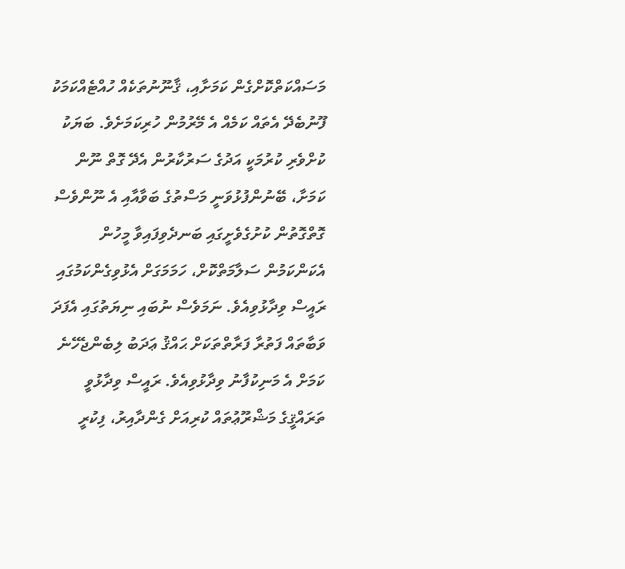މަސައްކަތްކޮށްގެން ކަމަށާއި، ޤާނޫނުތަކެއް ހުއްޓެއްކަމަކު ފޫނުބެދޭ އެތައް ކަމެއް އެ މޭރުމުން ހުރިކަމަށެވެ. ބަޔަކު ކުށްވެރި ކުރުމަކީ އަދުގެ ސަރުކާރުން އެދޭ ގޮތް ނޫން ކަމަށާ، ބޭނުންފުޅުވަނީ މަސްތުގެ ބަވާއާއި އެ ނޫންވެސް ގޮތްގޮތުން ކުށުގެވެށީގައި ބަނދެވިފައިވާ މީހުން އެކަންކަމުން ސަލާމަތްކޮށް، ހަމަމަގަށް އެޅުވިގެންކަމުގައި ރައީސް ވިދާޅުވިއެވެ. ނަމަވެސް ނުބައި ނިޔަތުގައި އެފަދަ ވަބާތައް ފަތުރާ ފަރާތްތަކަށް ޙައްޤު ޢަދަބު ލިބެންޖެހޭނެ ކަމަށް އެ މަނިކުފާނު ވިދާޅުވިއެވެ. ރައީސް ވިދާޅުވީ ތަރައްޤީގެ މަޝްރޫޢުތައް ކުރިއަށް ގެންދާއިރު، ފިކުރީ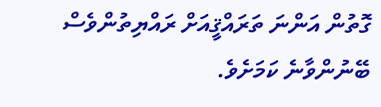ގޮތުން އަންނަ ތަރައްޤީއަށް ރައްޔިތުންވެސް ބޭނުންވާނެ ކަމަށެވެ.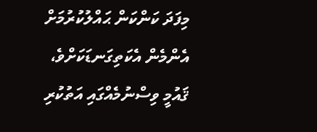މިފަދަ ކަންކަން ޙައްލުކުރުމަށް އެންމެން އެކަތިގަނޑަކަށްވެ، ޤައުމީ ވިސްނުމެއްގައި އަތުކުރި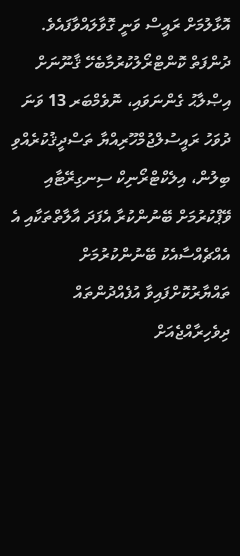އޮޅާލުމަށް ރައީސް ވަނީ ގޮވާލައްވާފައެވެ.
ދުންފަތް ކޮންޓްރޯލުކުރުމާބެހޭ ޤާނޫނަށް އިޞްލާޙު ގެންނަވައި، ނޮވެމްބަރ 13 ވަނަ ދުވަހު ރައީސުލްޖުމްހޫރިއްޔާ ތަސްދީޤުކުރެއްވި ބިލުން، އިލެކްޓްރޯނިކް ސިނގިރޭޓާއި ވޭޕްކުރުމަށް ބޭނުންކުރާ އެފަދަ އާލާތްތަކާއި އެ އެއްޗެއްސާއެކު ބޭނުންކުރުމަށް ތައްޔާރުކޮށްފައިވާ އުފެއްދުންތައް ދިވެހިރާއްޖެއަށް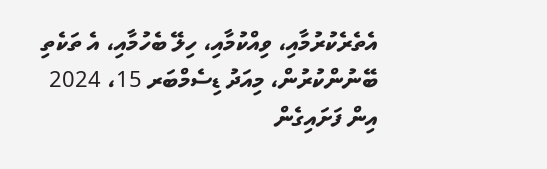އެތެރެކުރުމާއި، ވިއްކުމާއި، ހިލޭ ބެހުމާއި، އެ ތަކެތި ބޭނުންކުރުން، މިއަދު ޑިސެމްބަރ 15، 2024 އިން ފަށައިގެން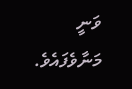ވަނީ މަނާވެފައެވެ.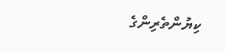ކިޔުންތެރިންގެ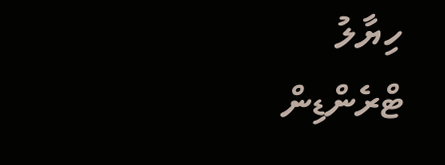ހިޔާލު
ޓްރެންޑިން